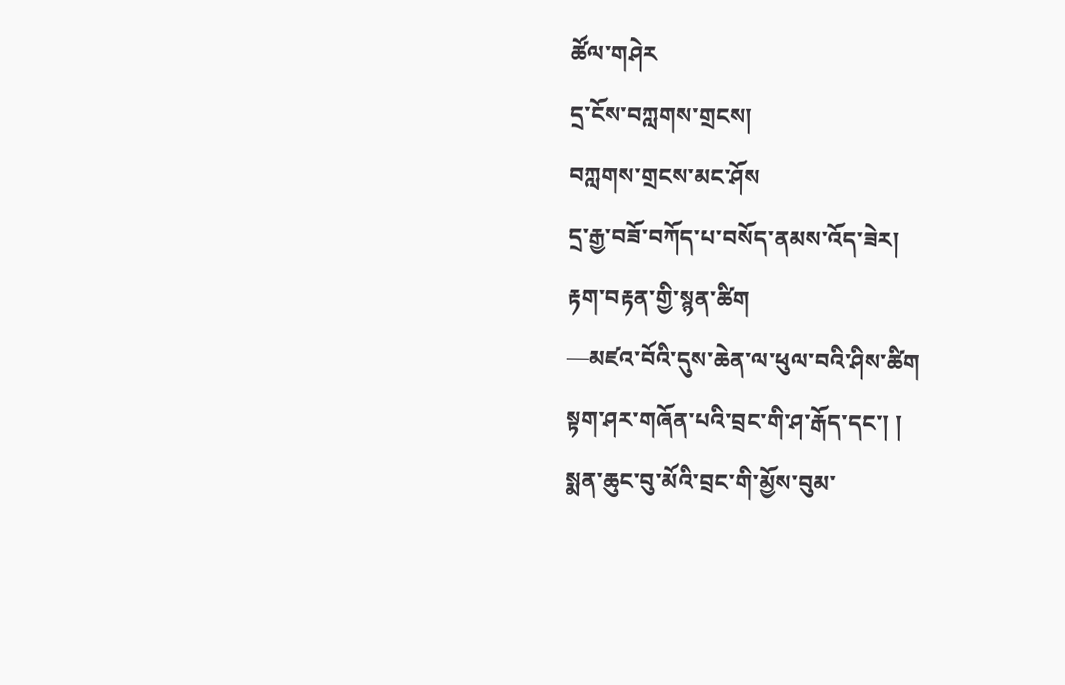ཚོལ་གཤེར
དྲ་ངོས་བཀླགས་གྲངས།
བཀླགས་གྲངས་མང་ཤོས
དྲ་རྒྱ་བཟོ་བཀོད་པ་བསོད་ནམས་འོད་ཟེར།
རྟག་བརྟན་གྱི་སྙན་ཚིག
—མཛའ་བོའི་དུས་ཆེན་ལ་ཕུལ་བའི་ཤིས་ཚིག
སྟག་ཤར་གཞོན་པའི་བྲང་གི་ཤ་རྒོད་དང་། །
སྨན་ཆུང་བུ་མོའི་བྲང་གི་མྱོས་བུམ་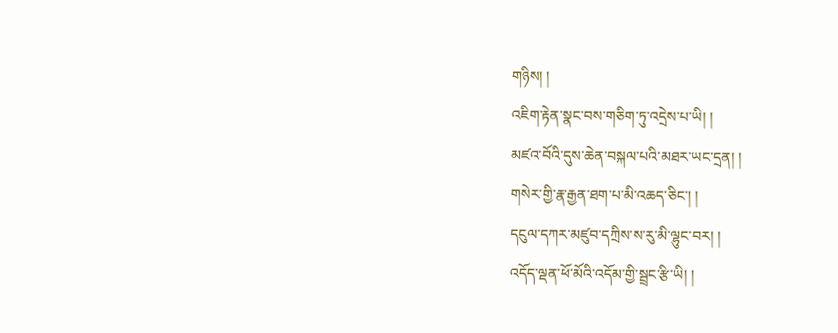གཉིས། །
འཇིག་རྟེན་སྣང་བས་གཅིག་ཏུ་འདྲེས་པ་ཡི། །
མཛའ་བོའི་དུས་ཆེན་བསྐལ་པའི་མཐར་ཡང་དྲན། །
གསེར་གྱི་རྣ་རྒྱན་ཐག་པ་མི་འཆད་ཅིང་། །
དངུལ་དཀར་མཛུབ་དཀྲིས་ས་རུ་མི་ལྷུང་བར། །
འདོད་ལྡན་ཕོ་མོའི་འདོམ་གྱི་སྦྲང་རྩི་ཡི། །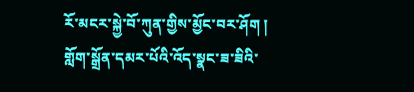རོ་མངར་སྐྱེ་བོ་ཀུན་གྱིས་མྱོང་བར་ཤོག །
གློག་སྒྲོན་དམར་པོའི་འོད་སྣང་ཟ་ཟིའི་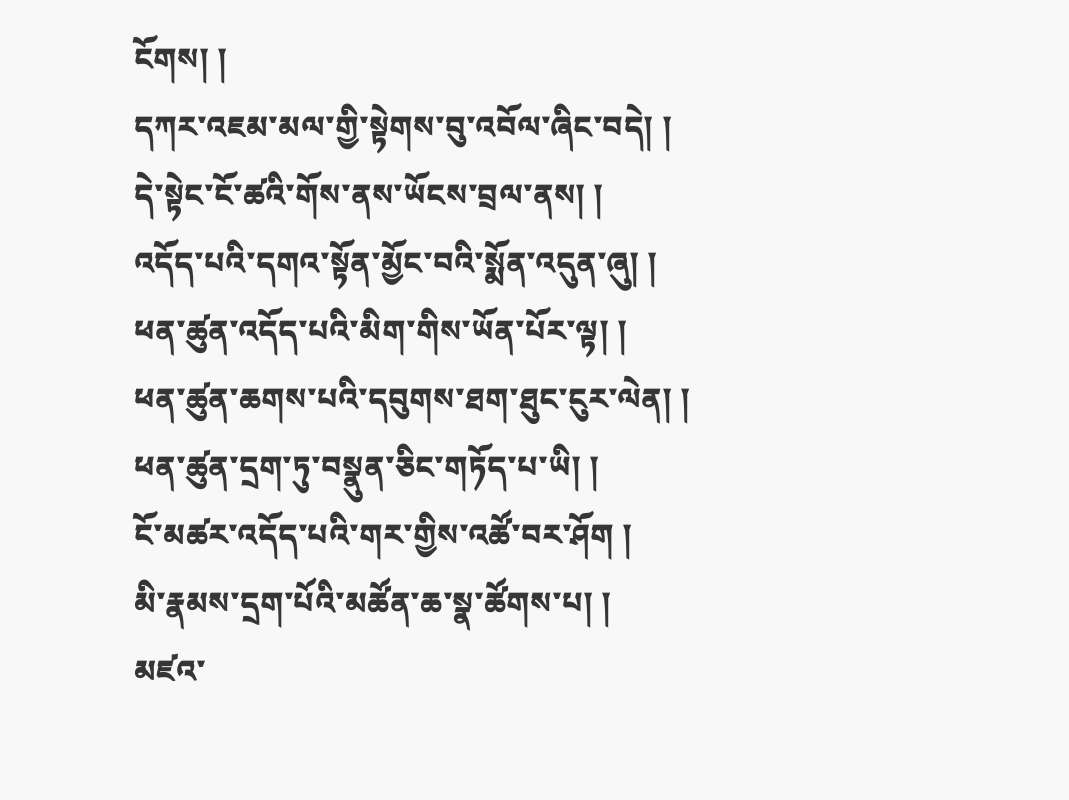ངོགས། །
དཀར་འཇམ་མལ་གྱི་སྟེགས་བུ་འབོལ་ཞིང་བདེ། །
དེ་སྟེང་ངོ་ཚའི་གོས་ནས་ཡོངས་བྲལ་ནས། །
འདོད་པའི་དགའ་སྟོན་མྱོང་བའི་སྨོན་འདུན་ཞུ། །
ཕན་ཚུན་འདོད་པའི་མིག་གིས་ཡོན་པོར་ལྟ། །
ཕན་ཚུན་ཆགས་པའི་དབུགས་ཐག་ཐུང་ངུར་ལེན། །
ཕན་ཚུན་དྲག་ཏུ་བསྣུན་ཅིང་གཏོད་པ་ཡི། །
ངོ་མཚར་འདོད་པའི་གར་གྱིས་འཚོ་བར་ཤོག །
མི་རྣམས་དྲག་པོའི་མཚོན་ཆ་སྣ་ཚོགས་པ། །
མཛའ་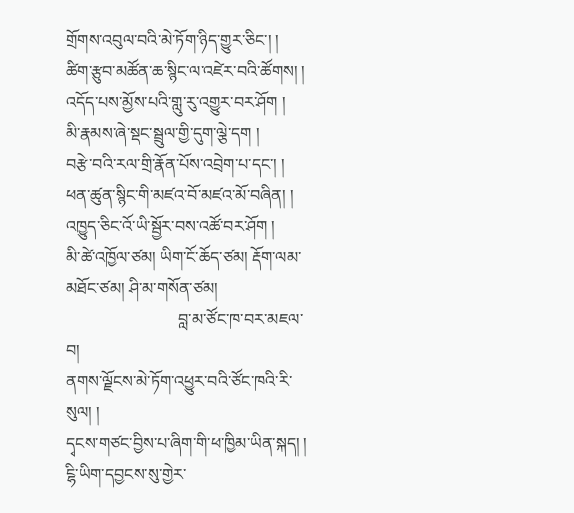གྲོགས་འབུལ་བའི་མེ་ཏོག་ཉིད་གྱུར་ཅིང་། །
ཚིག་རྩུབ་མཚོན་ཆ་སྙིང་ལ་འཛེར་བའི་ཚོགས། །
འདོད་པས་མྱོས་པའི་གླུ་རུ་འགྱུར་བར་ཤོག །
མི་རྣམས་ཞེ་སྡང་སྦྲུལ་གྱི་དུག་ལྕེ་དག །
བརྩེ་བའི་རལ་གྲི་རྣོན་པོས་འབྲེག་པ་དང་། །
ཕན་ཚུན་སྙིང་གི་མཛའ་བོ་མཛའ་མོ་བཞིན། །
འཁྱུད་ཅིང་འོ་ཡི་སྦྱོར་བས་འཚོ་བར་ཤོག །
མི་ཚེ་འཁྱོལ་ཙམ། ཡིག་ངོ་ཆོད་ཙམ། རྡོག་ལམ་མཐོང་ཙམ། ཤི་མ་གསོན་ཙམ།
                           བླ་མ་ཙོང་ཁ་བར་མཇལ་བ།
ནགས་ལྗོངས་མེ་ཏོག་འཕྱུར་བའི་ཙོང་ཁའི་རི་སུལ། །
དྭངས་གཙང་བྱིས་པ་ཞིག་གི་ཕ་ཁྱིམ་ཡིན་སྐད། །
ངྷི་ཡིག་དབྱངས་སུ་གྱེར་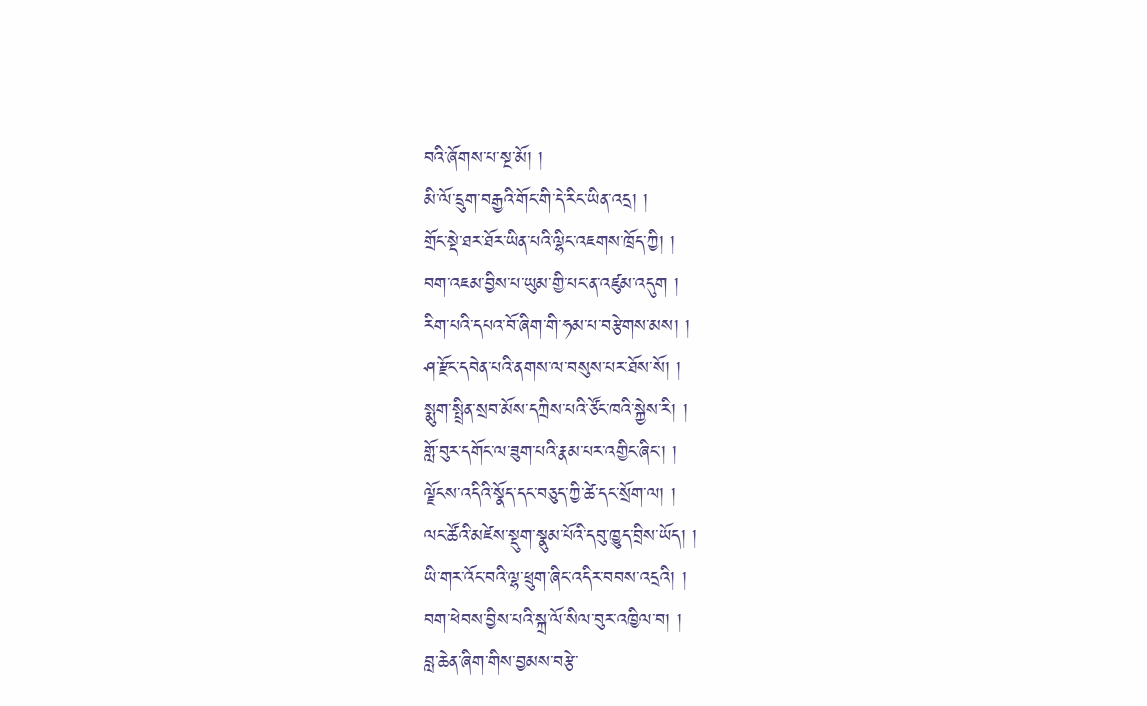བའི་ཞོགས་པ་སྔ་མོ། །
མི་ལོ་དྲུག་བརྒྱའི་གོང་གི་དེ་རིང་ཡིན་འདྲ། །
གྲོང་སྡེ་ཐར་ཐོར་ཡིན་པའི་ལྷིང་འཇགས་ཁྲོད་ཀྱི། །
བག་འཇམ་བྱིས་པ་ཡུམ་གྱི་པང་ན་འཛུམ་འདུག །
རིག་པའི་དཔའ་བོ་ཞིག་གི་ཧམ་པ་བརྩེགས་མས། །
ཤ་རྫོང་དབེན་པའི་ནགས་ལ་བསུས་པར་ཐོས་སོ། །
སྨུག་སྤྲིན་སྲབ་མོས་དཀྲིས་པའི་ཙོང་ཁའི་སྐྱེས་རི། །
གློ་བུར་དགོང་ལ་ཟུག་པའི་རྣམ་པར་འགྱིང་ཞིང་། །
ལྗོངས་འདིའི་སྣོད་དང་བཅུད་ཀྱི་ཚེ་དང་སྲོག་ལ། །
ལང་ཚོའི་མཛེས་སྡུག་སྣུམ་པོའི་དབུ་ཁྱུད་བྲིས་ཡོད། །
ཡི་གར་འོང་བའི་ལྷ་ཕྲུག་ཞིང་འདིར་བབས་འདྲའི། །
བག་ཕེབས་བྱིས་པའི་སྐྲ་ལོ་སིལ་བུར་འཁྱིལ་བ། །
བླ་ཆེན་ཞིག་གིས་བྱམས་བརྩེ་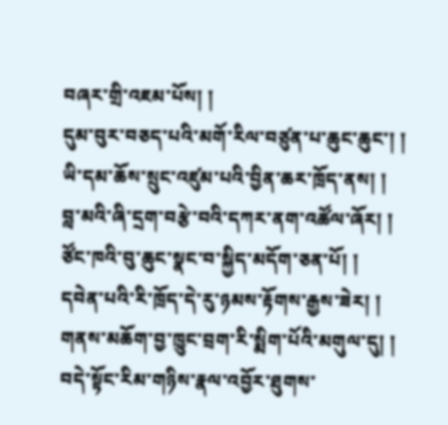བཞར་གྲི་འཇམ་པོས། །
དུམ་བུར་བཅད་པའི་མགོ་རིལ་བཙུན་པ་ཆུང་ཆུང་། །
ཡི་དམ་ཆོས་སྲུང་འཛུམ་པའི་བྱིན་ཆར་ཁྲོད་ནས། །
བླ་མའི་ཞི་དྲག་བརྩེ་བའི་དཀར་ནག་འཚོལ་ཞོར། །
ཙོང་ཁའི་བུ་ཆུང་སྣང་བ་སྐྱིད་མདོག་ཅན་པོ། །
དབེན་པའི་རི་ཁྲོད་དེ་རུ་ཉམས་རྟོགས་རྒྱས་ཟེར། །
གནས་མཆོག་བྱ་ཁྱུང་བྲག་རི་སྨིག་པོའི་མགུལ་དུ། །
བདེ་སྟོང་རིམ་གཉིས་རྣལ་འབྱོར་ཐུགས་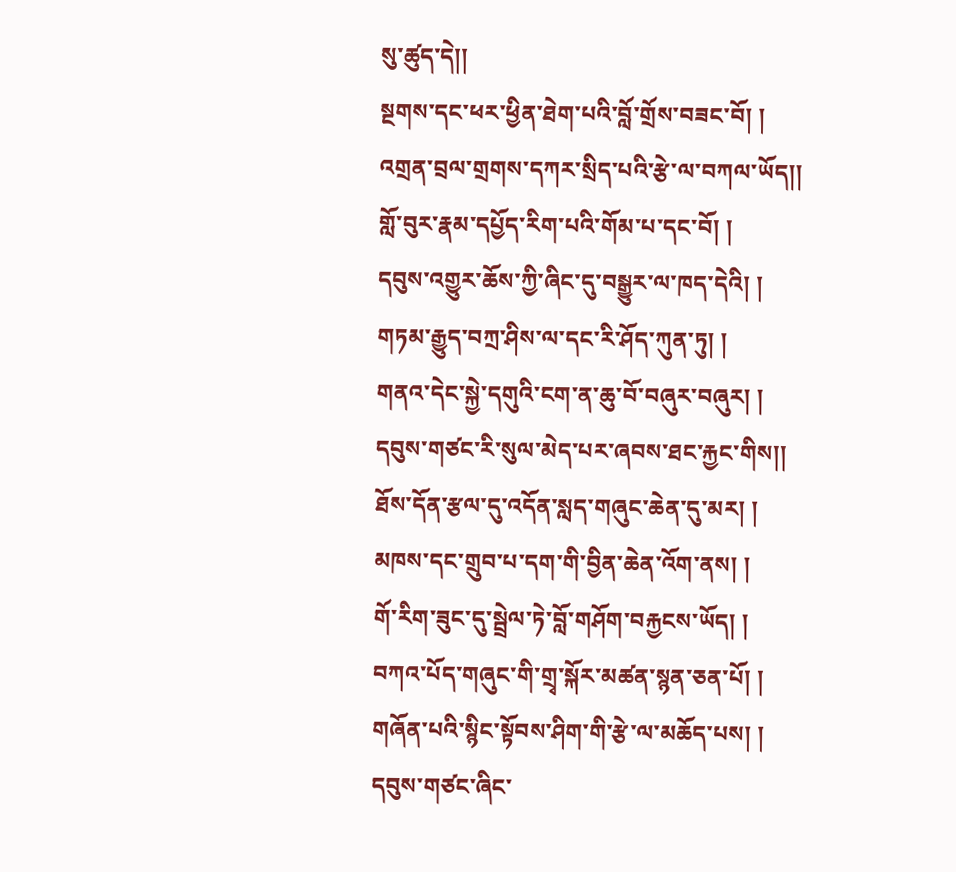སུ་ཚུད་དེ།།
སྔགས་དང་ཕར་ཕྱིན་ཐེག་པའི་བློ་གྲོས་བཟང་བོ། །
འགྲན་བྲལ་གྲགས་དཀར་སྲིད་པའི་རྩེ་ལ་བཀལ་ཡོད།།
གློ་བུར་རྣམ་དཔྱོད་རིག་པའི་གོམ་པ་དང་བོ། །
དབུས་འགྱུར་ཆོས་ཀྱི་ཞིང་དུ་བསྒྱུར་ལ་ཁད་དེའི། །
གཏམ་རྒྱུད་བཀྲ་ཤིས་ལ་དང་རི་ཤོད་ཀུན་ཏུ། །
གནའ་དེང་སྐྱེ་དགུའི་ངག་ན་ཆུ་བོ་བཞུར་བཞུར། །
དབུས་གཙང་རི་སུལ་མེད་པར་ཞབས་ཐང་རྐྱང་གིས།།
ཐོས་དོན་རྩལ་དུ་འདོན་སླད་གཞུང་ཆེན་དུ་མར། །
མཁས་དང་གྲུབ་པ་དག་གི་བྱིན་ཆེན་འོག་ནས། །
གོ་རིག་ཟུང་དུ་སྦྲེལ་ཏེ་བློ་གཤོག་བརྐྱངས་ཡོད། །
བཀའ་པོད་གཞུང་གི་གྲྭ་སྐོར་མཚན་སྙན་ཅན་པོ། །
གཞོན་པའི་སྙིང་སྟོབས་ཤིག་གི་རྩེ་ལ་མཆོད་པས། །
དབུས་གཙང་ཞིང་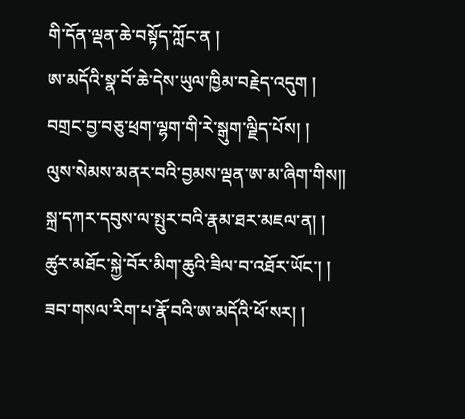གི་དོན་ལྡན་ཆེ་བསྟོད་ཀློང་ན །
ཨ་མདོའི་སྣ་བོ་ཆེ་དེས་ཡུལ་ཁྱིམ་བརྗེད་འདུག །
བགྲང་བྱ་བཅུ་ཕྲག་ལྷག་གི་རེ་སྒུག་ལྗིད་པོས། །
ལུས་སེམས་མནར་བའི་བྱམས་ལྡན་ཨ་མ་ཞིག་གིས།།
སྐྲ་དཀར་དབུས་ལ་སྤུར་བའི་རྣམ་ཐར་མཇལ་ན། །
ཚུར་མཐོང་སྐྱེ་བོར་མིག་ཆུའི་ཟིལ་བ་འཐོར་ཡོང་། །
ཟབ་གསལ་རིག་པ་རྣོ་བའི་ཨ་མདོའི་ཕོ་སར། །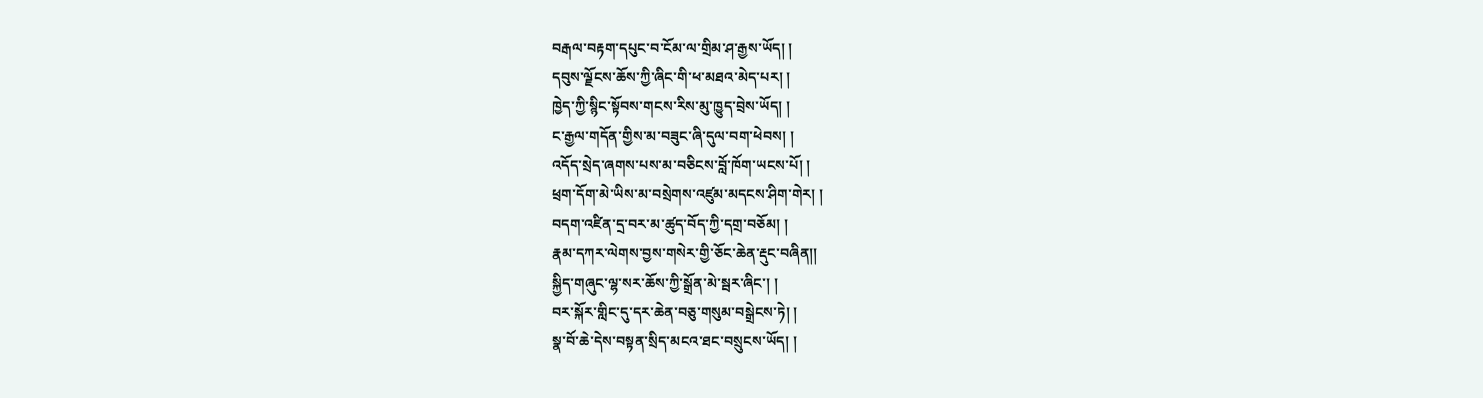བརྒལ་བརྟག་དཔུང་བ་ངོམ་ལ་གྲིམ་ཤ་རྒྱས་ཡོད། །
དབུས་ལྗོངས་ཆོས་ཀྱི་ཞིང་གི་ཕ་མཐའ་མེད་པར། །
ཁྱེད་ཀྱི་སྙིང་སྟོབས་གངས་རིས་མུ་ཁྱུད་བྲེས་ཡོད། །
ང་རྒྱལ་གདོན་གྱིས་མ་བཟུང་ཞི་དུལ་བག་ཕེབས། །
འདོད་སྲེད་ཞགས་པས་མ་བཅིངས་བློ་ཁོག་ཡངས་པོ། །
ཕྲག་དོག་མེ་ཡིས་མ་བསྲེགས་འཛུམ་མདངས་ཤིག་གེར། །
བདག་འཛིན་དྲ་བར་མ་ཚུད་བོད་ཀྱི་དགྲ་བཅོམ། །
རྣམ་དཀར་ལེགས་བྱས་གསེར་གྱི་ཅོང་ཆེན་རྡུང་བཞིན།།
སྐྱིད་གཞུང་ལྷ་སར་ཆོས་ཀྱི་སྒྲོན་མེ་སྦར་ཞིང་། །
བར་སྐོར་གླིང་དུ་དར་ཆེན་བཅུ་གསུམ་བསྒྲེངས་ཏེ། །
སྣ་བོ་ཆེ་དེས་བསྟན་སྲིད་མངའ་ཐང་བསྲུངས་ཡོད། །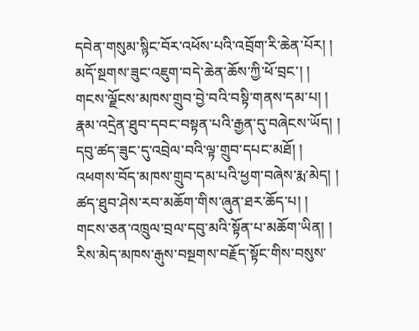དབེན་གསུམ་སྙིང་བོར་འཕོས་པའི་འབྲོག་རི་ཆེན་པོར། །
མདོ་སྔགས་ཟུང་འཇུག་བདེ་ཆེན་ཆོས་ཀྱི་ཕོ་བྲང་། །
གངས་ལྗོངས་མཁས་གྲུབ་བྱེ་བའི་བསྟི་གནས་དམ་པ། །
རྣམ་འདྲེན་ཐུབ་དབང་བསྟན་པའི་རྒྱན་དུ་བཞེངས་ཡོད། །
དབུ་ཚད་ཟུང་དུ་འབྲེལ་བའི་ལྟ་གྲུབ་དཔང་མཐོ། །
འཕགས་བོད་མཁས་གྲུབ་དམ་པའི་ཕྱག་བཞེས་རྨ་མེད། །
ཚད་ཐུབ་ཤེས་རབ་མཆོག་གིས་ཞུན་ཐར་ཆོད་པ། །
གངས་ཅན་འཁྲུལ་བྲལ་དབུ་མའི་སྟོན་པ་མཆོག་ཡིན། །
རིས་མེད་མཁས་རྒུས་བསྔགས་བརྗོད་སྟོང་གིས་བསུས་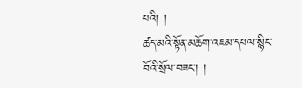པའི། །
ཚད་མའི་སྟོན་མཆོག་འཇམ་དཔལ་སྙིང་བོའི་སྲོལ་བཟང་། །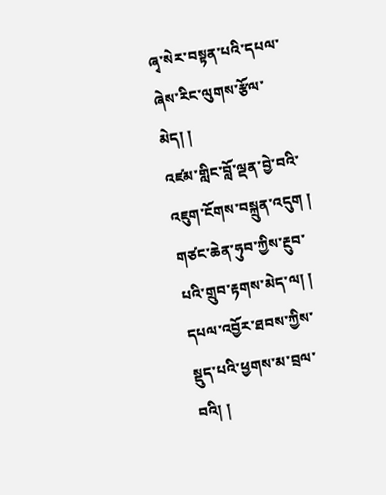ཞྭ་སེར་བསྟན་པའི་དཔལ་ཞེས་རིང་ལུགས་རྩོལ་མེད། །
འཛམ་གླིང་བློ་ལྡན་བྱེ་བའི་འཇུག་ངོགས་བསྐྲུན་འདུག །
གཙང་ཆེན་ཧུབ་ཀྱིས་རྔུབ་པའི་གྲུབ་རྟགས་མེད་ལ། །
དཔལ་འབྱོར་ཐབས་ཀྱིས་སྡུད་པའི་ཕྱགས་མ་བྲལ་བའི། །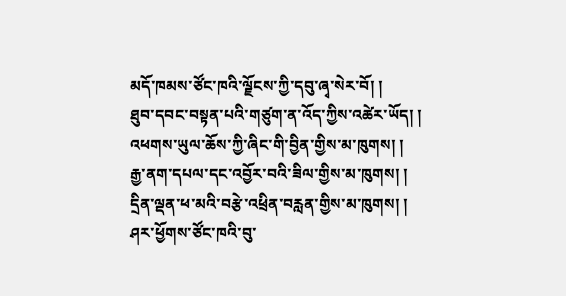མདོ་ཁམས་ཙོང་ཁའི་ལྗོངས་ཀྱི་དབུ་ཞྭ་སེར་བོ། །
ཐུབ་དབང་བསྟན་པའི་གཙུག་ན་འོད་ཀྱིས་འཚེར་ཡོད། །
འཕགས་ཡུལ་ཆོས་ཀྱི་ཞིང་གི་བྱིན་གྱིས་མ་ཁུགས། །
རྒྱ་ནག་དཔལ་དང་འབྱོར་བའི་ཟིལ་གྱིས་མ་ཁུགས། །
དྲིན་ལྡན་ཕ་མའི་བརྩེ་འཕྲིན་བརླན་གྱིས་མ་ཁུགས། །
ཤར་ཕྱོགས་ཙོང་ཁའི་བུ་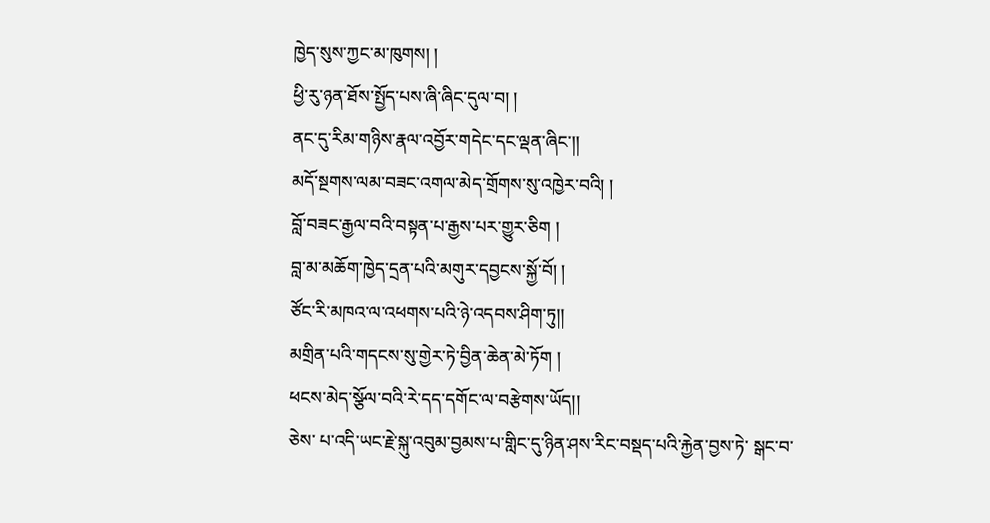ཁྱེད་སུས་ཀྱང་མ་ཁུགས། །
ཕྱི་རུ་ཉན་ཐོས་སྤྱོད་པས་ཞི་ཞིང་དུལ་བ། །
ནང་དུ་རིམ་གཉིས་རྣལ་འབྱོར་གདེང་དང་ལྡན་ཞིང་།།
མདོ་སྔགས་ལམ་བཟང་འགལ་མེད་གྲོགས་སུ་འཁྱེར་བའི། །
བློ་བཟང་རྒྱལ་བའི་བསྟན་པ་རྒྱས་པར་གྱུར་ཅིག །
བླ་མ་མཆོག་ཁྱེད་དྲན་པའི་མགུར་དབྱངས་སྐྱོ་བོ། །
ཙོང་རི་མཁའ་ལ་འཕགས་པའི་ཉེ་འདབས་ཤིག་ཏུ།།
མགྲིན་པའི་གདངས་སུ་གྱེར་ཏེ་བྱིན་ཆེན་མེ་ཏོག །
ཕངས་མེད་སྩོལ་བའི་རེ་དད་དགོང་ལ་བརྩེགས་ཡོད།།
ཅེས་ པ་འདི་ཡང་རྗེ་སྐུ་འབུམ་བྱམས་པ་གླིང་དུ་ཉིན་ཤས་རིང་བསྡད་པའི་རྐྱེན་བྱས་ཏེ་ སྒང་བ་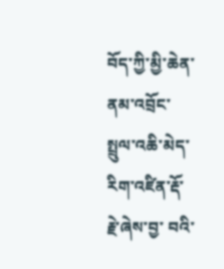བོད་ཀྱི་མྱི་ཆེན་ནམ་འབྲོང་སྤྲུལ་འཆི་མེད་རིག་འཛིན་རྡོ་རྗེ་ཞེས་བྱ་ བའི་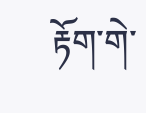རྟོག་གེ་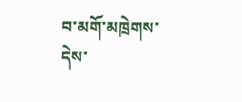བ་མགོ་མཁྲེགས་དེས་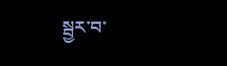སྦྱར་བ་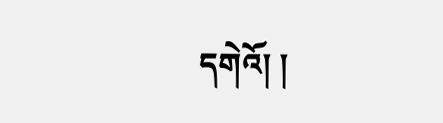དགེའོ། །